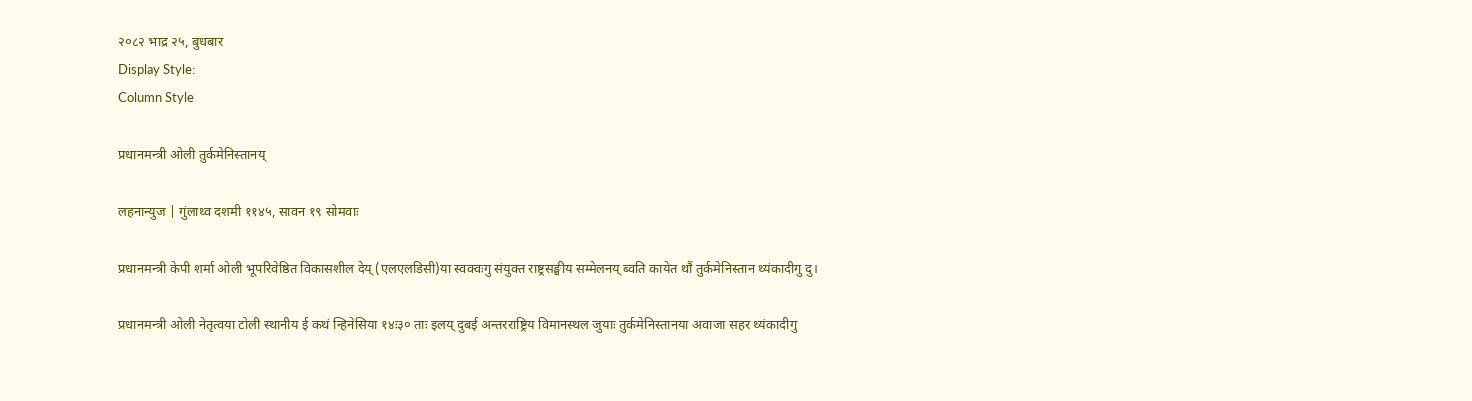२०८२ भाद्र २५, बुधबार
Display Style:
Column Style

प्रधानमन्त्री ओली तुर्कमेनिस्तानय्

लहनान्युज | गुंलाथ्व दशमी ११४५, सावन १९ सोमवाः

प्रधानमन्त्री केपी शर्मा ओली भूपरिवेष्ठित विकासशील देय् (एलएलडिसी)या स्वक्वःगु संयुक्त राष्ट्रसङ्घीय सम्मेलनय् ब्वति कायेत थौं तुर्कमेनिस्तान थ्यंकादीगु दु।

प्रधानमन्त्री ओली नेतृत्वया टोली स्थानीय ई कथं न्हिनेसिया १४ः३० ताः इलय् दुबई अन्तरराष्ट्रिय विमानस्थल जुयाः तुर्कमेनिस्तानया अवाजा सहर थ्यंकादीगु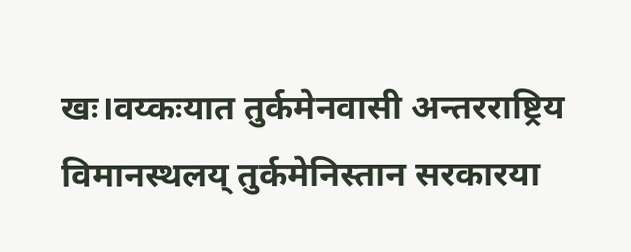खः।वय्कःयात तुर्कमेनवासी अन्तरराष्ट्रिय विमानस्थलय् तुर्कमेनिस्तान सरकारया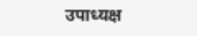उपाध्यक्ष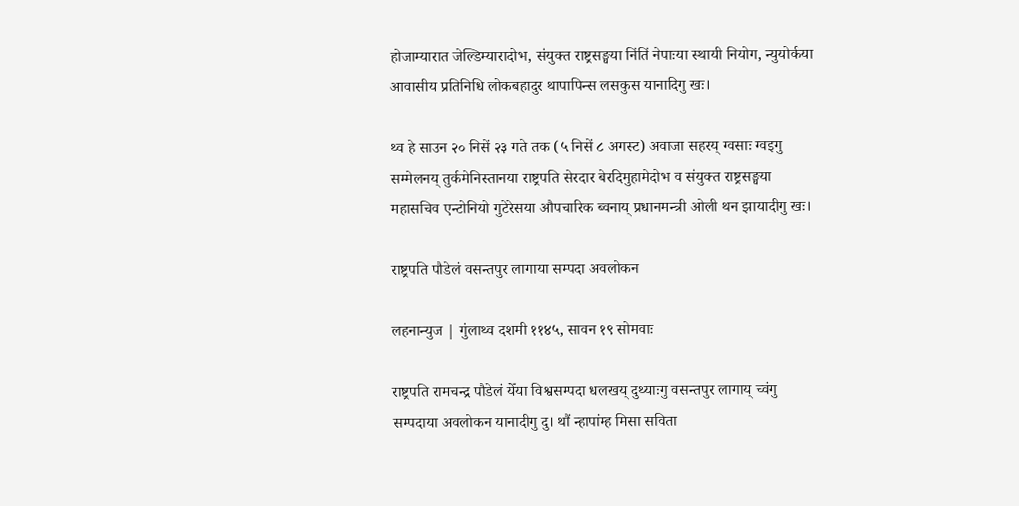होजाम्यारात जेल्डिम्यारादोभ, संयुक्त राष्ट्रसङ्घया निंतिं नेपाःया स्थायी नियोग, न्युयोर्कया आवासीय प्रतिनिधि लोकबहादुर थापापिन्स लसकुस यानादिगु खः।

थ्व हे साउन २० निसें २३ गते तक (५ निसें ८ अगस्ट) अवाजा सहरय् ग्वसाः ग्वइगु सम्मेलनय् तुर्कमेनिस्तानया राष्ट्रपति सेरदार बेरदिमुहामेदोभ व संयुक्त राष्ट्रसङ्घया महासचिव एन्टोनियो गुटेरेसया औपचारिक ब्वनाय् प्रधानमन्त्री ओली थन झायादीगु खः।

राष्ट्रपति पौडेलं वसन्तपुर लागाया सम्पदा अवलोकन

लहनान्युज | गुंलाथ्व दशमी ११४५, सावन १९ सोमवाः

राष्ट्रपति रामचन्द्र पौडेलं येँया विश्वसम्पदा धलखय् दुथ्याःगु वसन्तपुर लागाय् च्वंगु सम्पदाया अवलोकन यानादीगु दु। थौं न्हापांम्ह मिसा सविता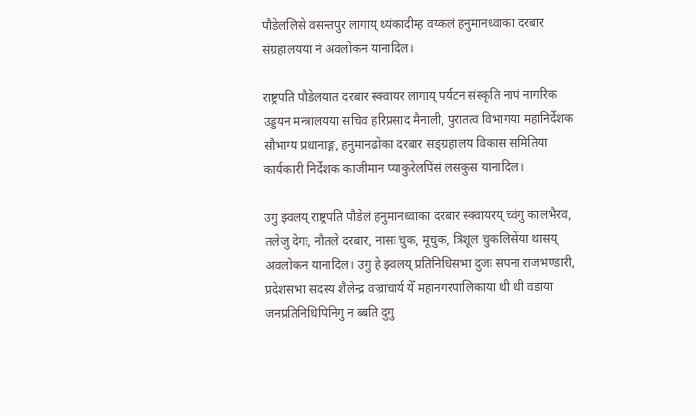पौडेललिसे वसन्तपुर लागाय् थ्यंकादीम्ह वय्कलं हनुमानध्वाका दरबार संग्रहालयया नं अवलोकन यानादिल।

राष्ट्रपति पौडेलयात दरबार स्क्वायर लागाय् पर्यटन संस्कृति नापं नागरिक उड्डयन मन्त्रालयया सचिव हरिप्रसाद मैनाली, पुरातत्व विभागया महानिर्देशक सौभाग्य प्रधानाङ्ग, हनुमानढोका दरबार सङ्ग्रहालय विकास समितिया कार्यकारी निर्देशक काजीमान प्याकुरेलपिंसं लसकुस यानादिल।

उगु झ्वलय् राष्ट्रपति पौडेलं हनुमानध्वाका दरबार स्क्वायरय् च्वंगु कालभैरव, तलेजु देगः, नौतले दरबार, नासः चुक, मूचुक, त्रिशूल चुकलिसेंया थासय् अवलोकन यानादिल। उगु हे झ्वलय् प्रतिनिधिसभा दुजः सपना राजभण्डारी, प्रदेशसभा सदस्य शैलेन्द्र वज्राचार्य येँ महानगरपालिकाया थी थी वडाया जनप्रतिनिधिपिनिगु न ब्बति दुगु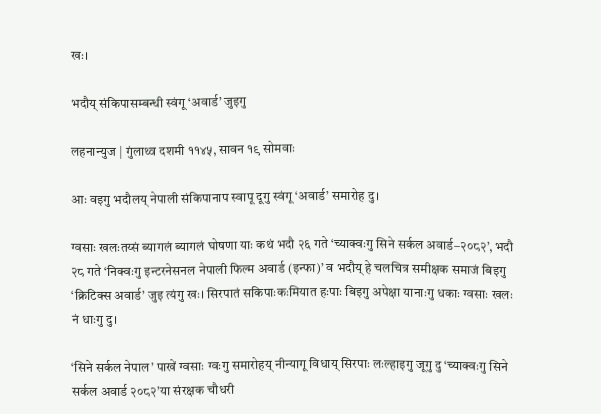खः।

भदौय् संकिपासम्बन्धी स्वंगू ‘अवार्ड’ जुइगु

लहनान्युज | गुंलाथ्व दशमी ११४५, सावन १९ सोमवाः

आः वइगु भदौलय् नेपाली संकिपानाप स्वापू दूगु स्वंगू ‘अवार्ड’ समारोह दु।

ग्वसाः खलःतय्सं ब्यागलं ब्यागलं घोषणा याः कथं भदौ २६ गते ‘च्याक्वःगु सिने सर्कल अवार्ड–२०८२’, भदौ २८ गते ‘निक्वःगु इन्टरनेसनल नेपाली फिल्म अवार्ड (इन्फा)’ व भदौय् हे चलचित्र समीक्षक समाजं बिइगु ‘क्रिटिक्स अवार्ड’ जुइ त्यंगु खः। सिरपातं सकिपाःकःमियात हःपाः बिइगु अपेक्षा यानाःगु धकाः ग्वसाः खलः नं धाःगु दु।

‘सिने सर्कल नेपाल’ पाखें ग्वसाः ग्वःगु समारोहय् नीन्यागू विधाय् सिरपाः लःल्हाइगु जूगु दु ‘च्याक्वःगु सिने सर्कल अवार्ड २०८२’या संरक्षक चौधरी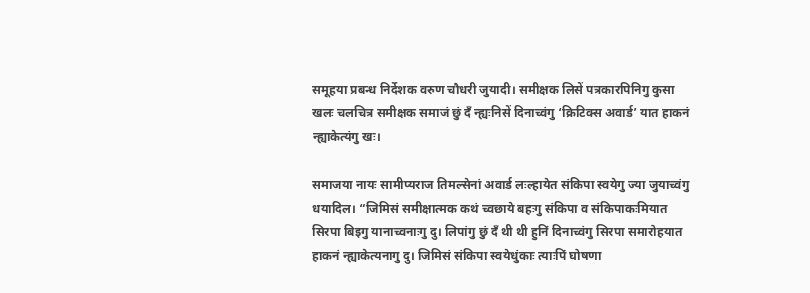समूहया प्रबन्ध निर्देशक वरुण चौधरी जुयादी। समीक्षक लिसें पत्रकारपिनिगु कुसा खलः चलचित्र समीक्षक समाजं छुं दँ न्ह्यःनिसें दिनाच्वंगु ‘क्रिटिक्स अवार्ड’ यात हाकनं न्ह्याकेत्यंगु खः।

समाजया नायः सामीप्यराज तिमल्सेनां अवार्ड लःल्हायेत संकिपा स्वयेगु ज्या जुयाच्वंगु धयादिल। “जिमिसं समीक्षात्मक कथं च्वछाये बहःगु संकिपा व संकिपाकःमियात सिरपा बिइगु यानाच्वनाःगु दु। लिपांगु छुं दँ थी थी हुनिं दिनाच्वंगु सिरपा समारोहयात हाकनं न्ह्याकेत्यनागु दु। जिमिसं संकिपा स्वयेधुंकाः त्याःपिं घोषणा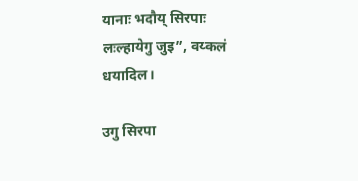यानाः भदौय् सिरपाः लःल्हायेगु जुइ”, वय्कलं धयादिल।

उगु सिरपा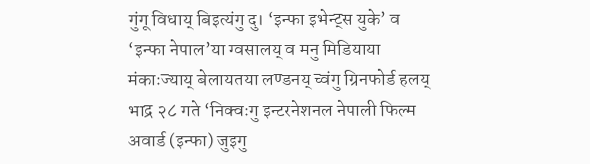गुंगू विधाय् बिइत्यंगु दु। ‘इन्फा इभेन्ट्स युके’ व ‘इन्फा नेपाल’या ग्वसालय् व मनु मिडियाया मंकाःज्याय् बेलायतया लण्डनय् च्वंगु ग्रिनफोर्ड हलय् भाद्र २८ गते ‘निक्वःगु इन्टरनेशनल नेपाली फिल्म अवार्ड (इन्फा) जुइगु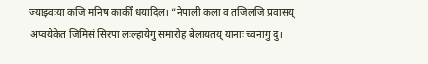ज्याझ्वःया कजि मनिष कार्कीं धयादिल। “नेपाली कला व तजिलजि प्रवासय् अप्वयेकेत जिमिसं सिरपा लःल्हायेगु समारोह बेलायतय् यानाः च्वनागु दु।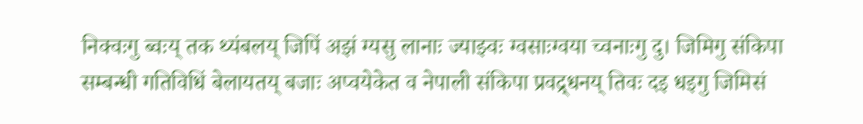निक्वःगु ब्वःय् तक थ्यंबलय् जिपिं अझं ग्यसु लानाः ज्याझ्वः ग्वसाःग्वया च्वनाःगु दु। जिमिगु संकिपा सम्बन्धी गतिविधिं बेलायतय् बजाः अप्वयेकेत व नेपाली संकिपा प्रवद्र्धनय् तिवः दइ धइगु जिमिसं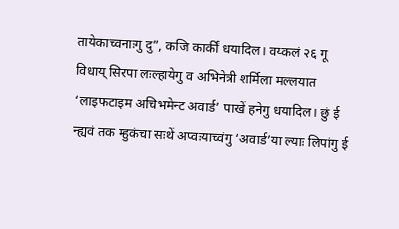तायेकाच्वनाःगु दु”, कजि कार्कीं धयादिल। वय्कलं २६ गू विधाय् सिरपा लःल्हायेगु व अभिनेत्री शर्मिला मल्लयात ‘लाइफटाइम अचिभमेन्ट अवार्ड’ पाखें हनेगु धयादिल। छुं ई न्ह्यवं तक म्हुकंचा सःथें अप्वःयाच्वंगु ‘अवार्ड’या ल्याः लिपांगु ई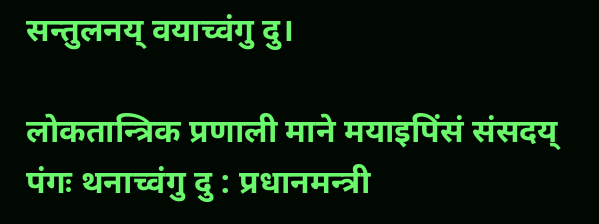सन्तुलनय् वयाच्वंगु दु।

लोकतान्त्रिक प्रणाली माने मयाइपिंसं संसदय् पंगः थनाच्वंगु दु : प्रधानमन्त्री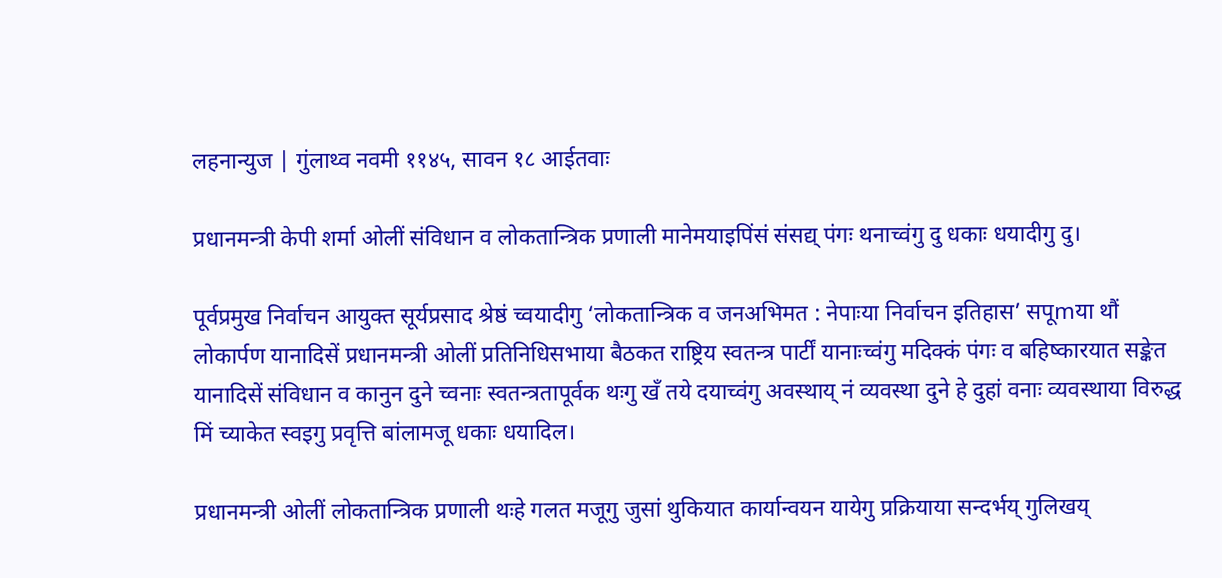लहनान्युज | गुंलाथ्व नवमी ११४५, सावन १८ आईतवाः

प्रधानमन्त्री केपी शर्मा ओलीं संविधान व लोकतान्त्रिक प्रणाली मानेमयाइपिंसं संसद्य् पंगः थनाच्वंगु दु धकाः धयादीगु दु।

पूर्वप्रमुख निर्वाचन आयुक्त सूर्यप्रसाद श्रेष्ठं च्वयादीगु ‘लोकतान्त्रिक व जनअभिमत : नेपाःया निर्वाचन इतिहास’ सपूmया थौं लोकार्पण यानादिसें प्रधानमन्त्री ओलीं प्रतिनिधिसभाया बैठकत राष्ट्रिय स्वतन्त्र पार्टीं यानाःच्वंगु मदिक्कं पंगः व बहिष्कारयात सङ्केत यानादिसें संविधान व कानुन दुने च्वनाः स्वतन्त्रतापूर्वक थःगु खँ तये दयाच्वंगु अवस्थाय् नं व्यवस्था दुने हे दुहां वनाः व्यवस्थाया विरुद्ध मिं च्याकेत स्वइगु प्रवृत्ति बांलामजू धकाः धयादिल।

प्रधानमन्त्री ओलीं लोकतान्त्रिक प्रणाली थःहे गलत मजूगु जुसां थुकियात कार्यान्वयन यायेगु प्रक्रियाया सन्दर्भय् गुलिखय्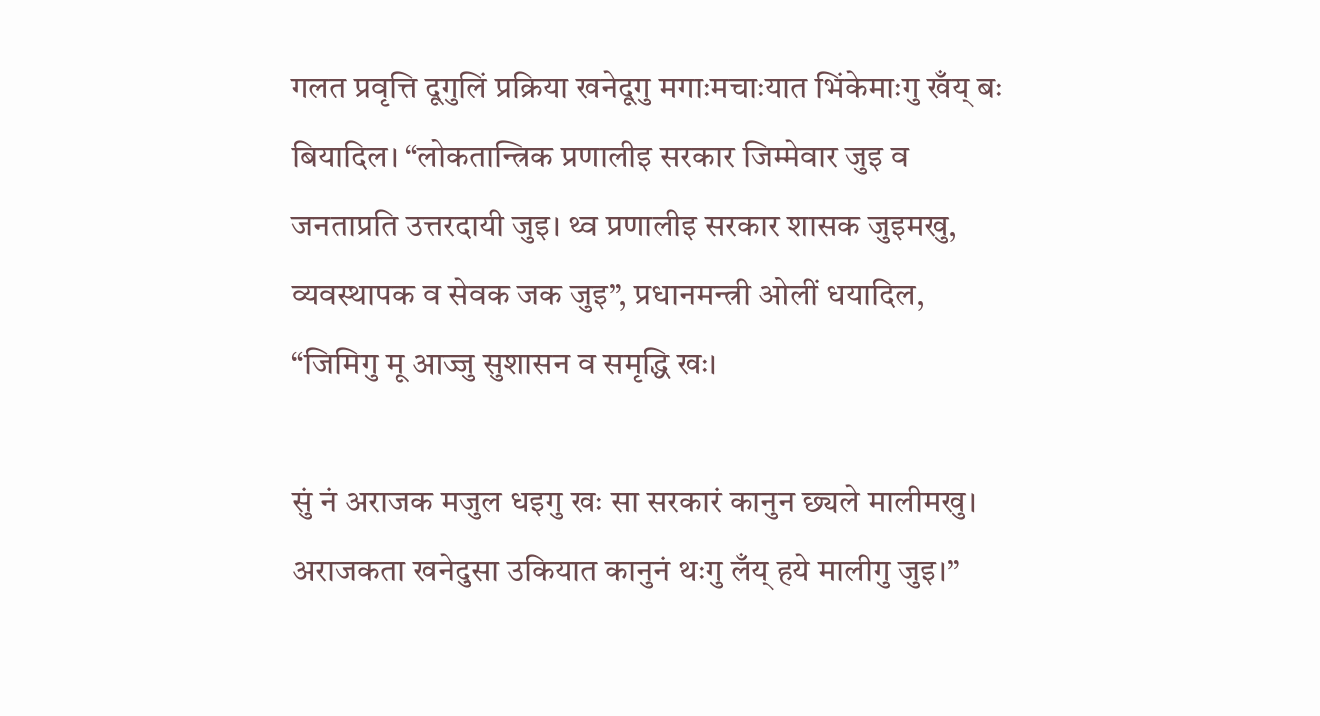गलत प्रवृत्ति दूगुलिं प्रक्रिया खनेदूगु मगाःमचाःयात भिंकेमाःगु खँय् बः बियादिल। “लोकतान्त्रिक प्रणालीइ सरकार जिम्मेवार जुइ व जनताप्रति उत्तरदायी जुइ। थ्व प्रणालीइ सरकार शासक जुइमखु, व्यवस्थापक व सेवक जक जुइ”, प्रधानमन्त्री ओलीं धयादिल, “जिमिगु मू आज्जु सुशासन व समृद्धि खः।

सुं नं अराजक मजुल धइगु खः सा सरकारं कानुन छ्यले मालीमखु। अराजकता खनेदुसा उकियात कानुनं थःगु लँय् हये मालीगु जुइ।”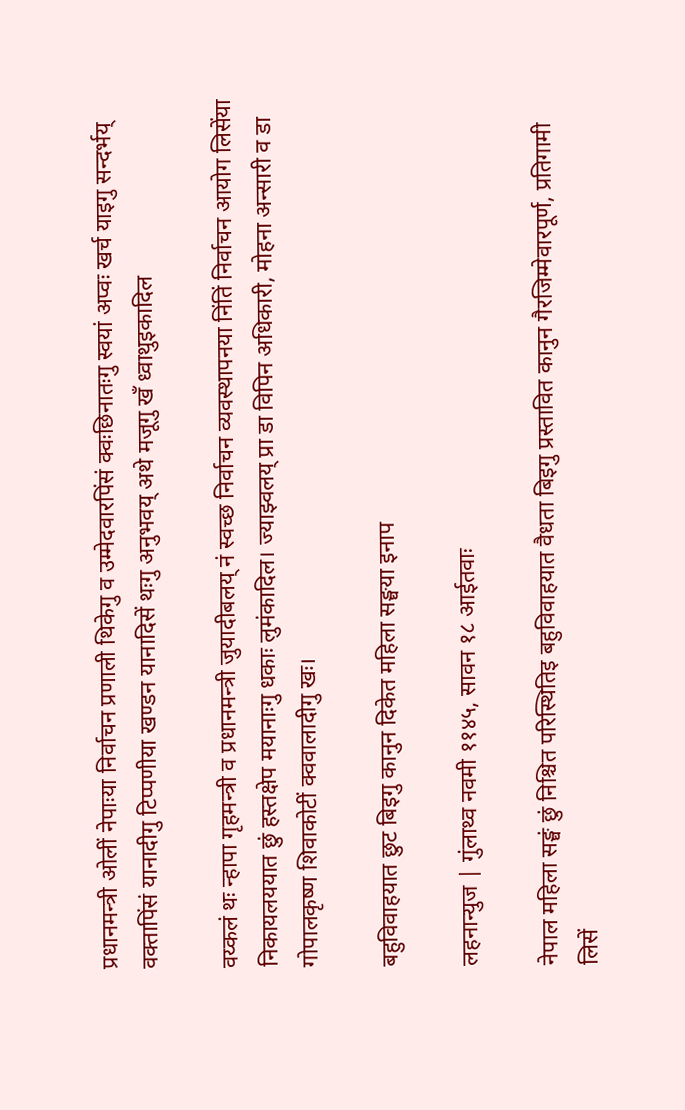प्रधानमन्त्री ओलीं नेपाःया निर्वाचन प्रणाली थिकेगु व उम्मेदवारपिंसं क्वःछिनातःगु स्वयां अप्वः खर्च याइगु सन्दर्भय् वक्तापिंसं यानादीगु टिप्पणीया खण्डन यानादिसें थःगु अनुभवय् अथे मजूगु खँ ध्वाथुइकादिल

वय्कलं थः न्हापा गृहमन्त्री व प्रधानमन्त्री जुयादीबलय् नं स्वच्छ निर्वाचन व्यवस्थापनया निंतिं निर्वाचन आयोग लिसेंया निकायलययात छुं हस्तक्षेप मयानाःगु धकाः लुमंकादिल। ज्याझ्वलय् प्रा डा विपिन अधिकारी, मोहना अन्सारी व डा गोपालकृष्ण शिवाकोटीं क्ववालादीगु खः।

बहुविवाहयात छुट बिइगु कानुन दिकेत महिला सङ्घया इनाप

लहनान्युज | गुंलाथ्व नवमी ११४५, सावन १८ आईतवाः

नेपाल महिला सङ्घं छुं निश्चित परिस्थितिइ बहुविवाहयात वैधता बिइगु प्रस्तावित कानुन गैरजिम्मेवारपूर्ण, प्रतिगामी लिसें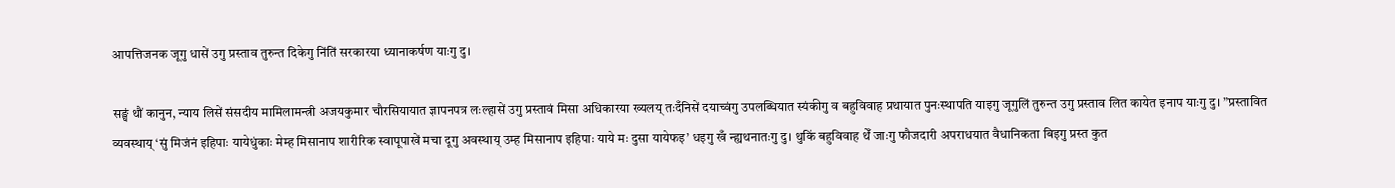आपत्तिजनक जूगु धासें उगु प्रस्ताव तुरुन्त दिकेगु निंतिं सरकारया ध्यानाकर्षण याःगु दु।

सङ्घं थौं कानुन, न्याय लिसें संसदीय मामिलामन्त्री अजयकुमार चौरसियायात ज्ञापनपत्र लःल्हासें उगु प्रस्तावं मिसा अधिकारया ख्यलय् तःदँनिसें दयाच्वंगु उपलब्धियात स्यंकीगु व बहुविवाह प्रथायात पुनःस्थापति याइगु जूगुलिं तुरुन्त उगु प्रस्ताव लित कायेत इनाप याःगु दु। ”प्रस्तावित व्यवस्थाय् ‘सुं मिजंनं इहिपाः यायेधुंकाः मेम्ह मिसानाप शारीरिक स्वापूपाखें मचा दूगु अवस्थाय् उम्ह मिसानाप इहिपाः याये मः दुसा यायेफइ’ धइगु खँ न्ह्यथनातःगु दु। थुकिं बहुविवाह थेँ जाःगु फौजदारी अपराधयात वैधानिकता बिइगु प्रस्त कुत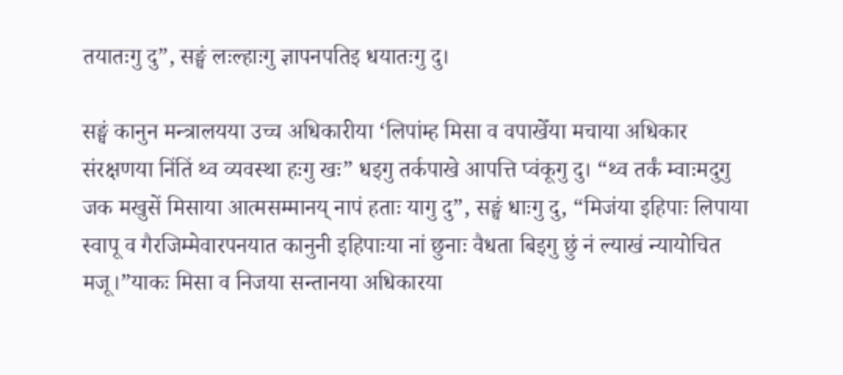तयातःगु दु”, सङ्घं लःल्हाःगु ज्ञापनपतिइ धयातःगु दु।

सङ्घं कानुन मन्त्रालयया उच्च अधिकारीया ‘लिपांम्ह मिसा व वपाखेँया मचाया अधिकार संरक्षणया निंतिं थ्व व्यवस्था हःगु खः” धइगु तर्कपाखे आपत्ति प्वंकूगु दु। “थ्व तर्कं म्वाःमदुगु जक मखुसें मिसाया आत्मसम्मानय् नापं हताः यागु दु”, सङ्घं धाःगु दु, “मिजंया इहिपाः लिपाया स्वापू व गैरजिम्मेवारपनयात कानुनी इहिपाःया नां छुनाः वैधता बिइगु छुं नं ल्याखं न्यायोचित मजू।”याकः मिसा व निजया सन्तानया अधिकारया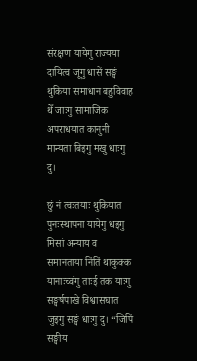संरक्षण यायेगु राज्यया दायित्व जूगु धासें सङ्घं थुकिया समाधान बहुविवाह थेँ जाःगु सामाजिक अपराधयात कानुनी मान्यता बिइगु मखु धाःगु दु।

छुं नं त्वःतयाः थुकियात पुनःस्थापना यायेगु धइगु मिसां अन्याय व समानताया निंतिं थाकुक्क यानाःच्वंगु ताःई तक याःगु सङ्घर्षपाखे विश्वासघात जुइगु सङ्घं धाःगु दु। “जिपिं सङ्घीय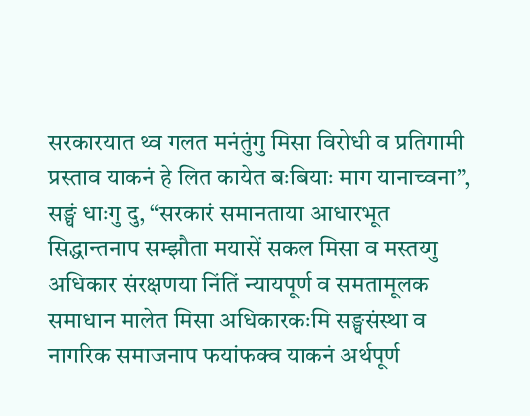सरकारयात थ्व गलत मनंतुंगु मिसा विरोधी व प्रतिगामी प्रस्ताव याकनं हे लित कायेत बःबियाः माग यानाच्वना”, सङ्घं धाःगु दु, “सरकारं समानताया आधारभूत सिद्धान्तनाप सम्झौता मयासें सकल मिसा व मस्तय्गु अधिकार संरक्षणया निंतिं न्यायपूर्ण व समतामूलक समाधान मालेत मिसा अधिकारकःमि सङ्घसंस्था व नागरिक समाजनाप फयांफक्व याकनं अर्थपूर्ण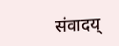संवादय्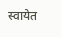स्वायेत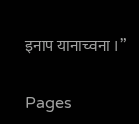इनाप यानाच्वना ।”

Pages